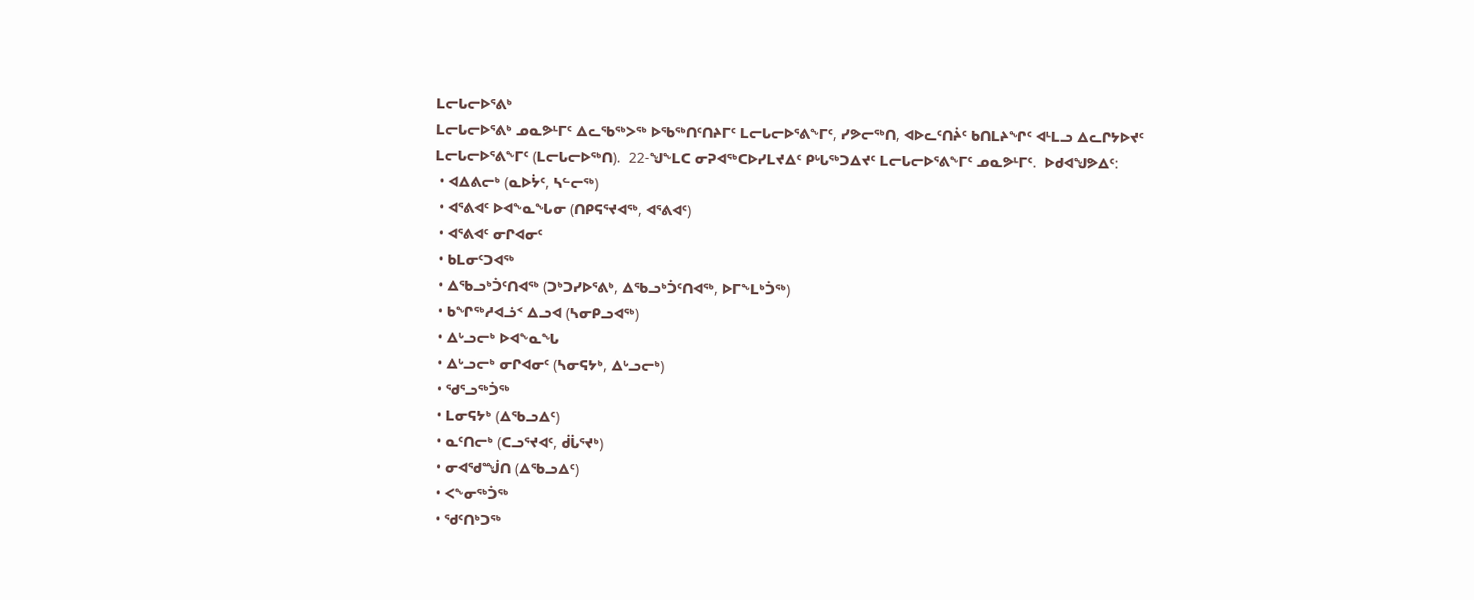ᒪᓕᒐᓕᐅᕐᕕᒃ
ᒪᓕᒐᓕᐅᕐᕕᒃ ᓄᓇᕗᒻᒥᑦ ᐃᓚᖃᖅᐳᖅ ᐅᖃᖅᑎᑦᑎᔨᒥᑦ ᒪᓕᒐᓕᐅᕐᕕᖕᒥᑦ, ᓯᕗᓕᖅᑎ, ᐊᐅᓚᑦᑎᔩᑦ ᑲᑎᒪᔨᖏᑦ ᐊᒻᒪᓗ ᐃᓚᒋᔭᐅᔪᑦ ᒪᓕᒐᓕᐅᕐᕕᖕᒥᑦ (ᒪᓕᒐᓕᐅᖅᑎ).  22-ᖑᖕᒪᑕ ᓂᕈᐊᖅᑕᐅᓯᒪᔪᐃᑦ ᑭᒡᒐᖅᑐᐃᔪᑦ ᒪᓕᒐᓕᐅᕐᕕᖕᒥᑦ ᓄᓇᕗᒻᒥᑦ.  ᐅᑯᐊᖑᕗᐃᑦ:
 • ᐊᐃᕕᓕᒃ (ᓇᐅᔮᑦ, ᓴᓪᓕᖅ)
 • ᐊᕐᕕᐊᑦ ᐅᐊᖕᓇᖓᓂ (ᑎᑭᕋᕐᔪᐊᖅ, ᐊᕐᕕᐊᑦ)
 • ᐊᕐᕕᐊᑦ ᓂᒋᐊᓂᑦ
 • ᑲᒪᓂᑦᑐᐊᖅ
 • ᐃᖃᓗᒃᑑᑦᑎᐊᖅ (ᑐᒃᑐᓯᐅᕐᕕᒃ, ᐃᖃᓗᒃᑑᑦᑎᐊᖅ, ᐅᒥᖕᒪᒃᑑᖅ)
 • ᑲᖏᖅᓱᐊᓘᑉ ᐃᓗᐊ (ᓴᓂᑭᓗᐊᖅ)
 • ᐃᒡᓗᓕᒃ ᐅᐊᖕᓇᖓ
 • ᐃᒡᓗᓕᒃ ᓂᒋᐊᓂᑦ (ᓴᓂᕋᔭᒃ, ᐃᒡᓗᓕᒃ)
 • ᖁᕐᓗᖅᑑᖅ
 • ᒪᓂᕋᔭᒃ (ᐃᖃᓗᐃᑦ)
 • ᓇᑦᑎᓕᒃ (ᑕᓗᕐᔪᐊᑦ, ᑰᒑᕐᔪᒃ)
 • ᓂᐊᖁᙴᑎ (ᐃᖃᓗᐃᑦ)
 • ᐸᖕᓂᖅᑑᖅ
 • ᖁᑦᑎᒃᑐᖅ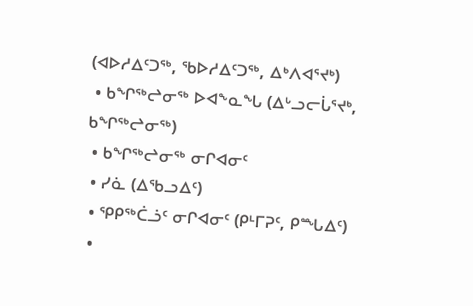(ᐊᐅᓱᐃᑦᑐᖅ, ᖃᐅᓱᐃᑦᑐᖅ, ᐃᒃᐱᐊᕐᔪᒃ)
 • ᑲᖏᖅᖠᓂᖅ ᐅᐊᖕᓇᖓ (ᐃᒡᓗᓕᒑᕐᔪᒃ, ᑲᖏᖅᖠᓂᖅ)
 • ᑲᖏᖅᖠᓂᖅ ᓂᒋᐊᓂᑦ
 • ᓯᓈ (ᐃᖃᓗᐃᑦ)
 • ᕿᑭᖅᑖᓘᑦ ᓂᒋᐊᓂᑦ (ᑭᒻᒥᕈᑦ, ᑭᙵᐃᑦ)
 •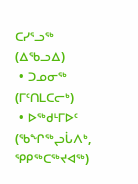ᑕᓯᕐᓗᖅ (ᐃᖃᓗᐃ)
 • ᑐᓄᓂᖅ (ᒥᑦᑎᒪᑕᓕᒃ)
 • ᐅᖅᑯᒻᒥᐅᑦ (ᖃᖏᖅᖢᒑᐱᒃ, ᕿᑭᖅᑕᖅᔪᐊᖅ)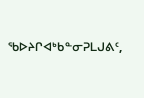ᖃᐅᔨᒋᐊᒃᑲᓐᓂᕈᒪᒍᕕᑦ,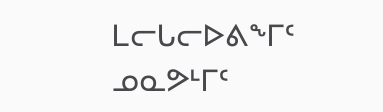ᒪᓕᒐᓕᐅᕕᖕᒥᑦ ᓄᓇᕗᒻᒥᑦ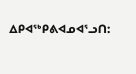ᐃᑭᐊᖅᑭᕕᐊᓄᐊᕐᓗᑎ: